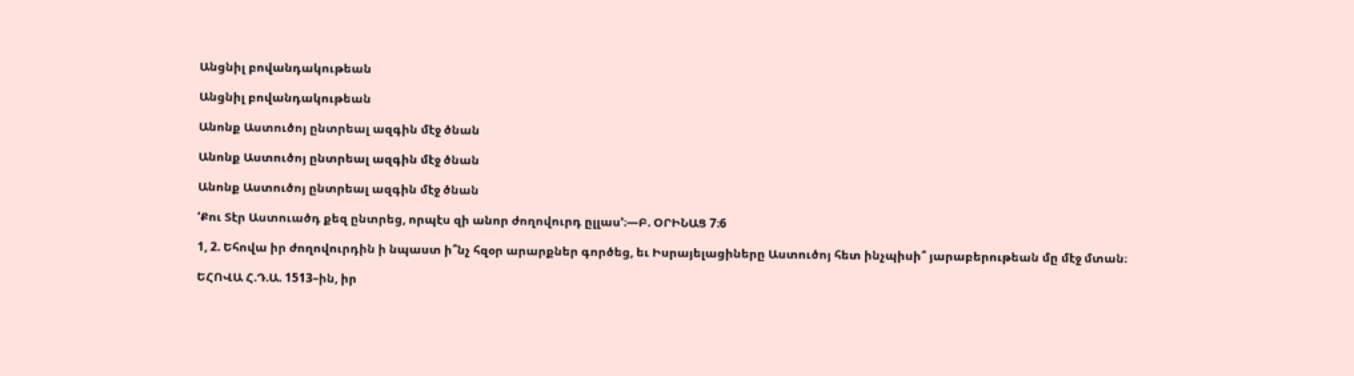Անցնիլ բովանդակութեան

Անցնիլ բովանդակութեան

Անոնք Աստուծոյ ընտրեալ ազգին մէջ ծնան

Անոնք Աստուծոյ ընտրեալ ազգին մէջ ծնան

Անոնք Աստուծոյ ընտրեալ ազգին մէջ ծնան

‘Քու Տէր Աստուածդ քեզ ընտրեց, որպէս զի անոր ժողովուրդ ըլլաս’։—Բ. ՕՐԻՆԱՑ 7։6

1, 2. Եհովա իր ժողովուրդին ի նպաստ ի՞նչ հզօր արարքներ գործեց, եւ Իսրայելացիները Աստուծոյ հետ ինչպիսի՞ յարաբերութեան մը մէջ մտան։

ԵՀՈՎԱ Հ.Դ.Ա. 1513–ին, իր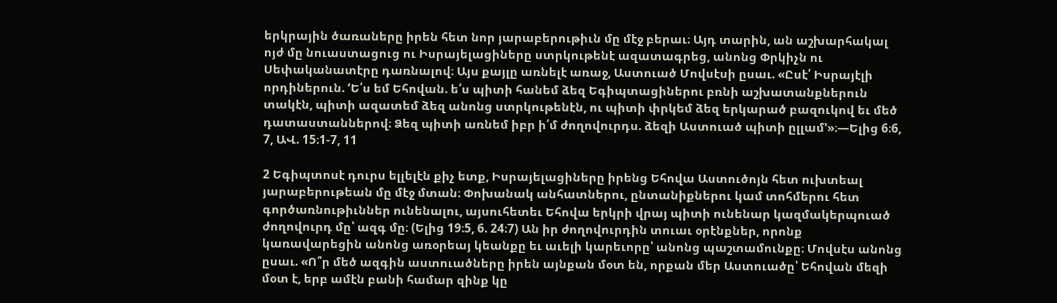երկրային ծառաները իրեն հետ նոր յարաբերութիւն մը մէջ բերաւ։ Այդ տարին, ան աշխարհակալ ոյժ մը նուաստացուց ու Իսրայելացիները ստրկութենէ ազատագրեց, անոնց Փրկիչն ու Սեփականատէրը դառնալով։ Այս քայլը առնելէ առաջ, Աստուած Մովսէսի ըսաւ. «Ըսէ՛ Իսրայէլի որդիներուն. ‘Ե՛ս եմ Եհովան. ե՛ս պիտի հանեմ ձեզ Եգիպտացիներու բռնի աշխատանքներուն տակէն, պիտի ազատեմ ձեզ անոնց ստրկութենէն, ու պիտի փրկեմ ձեզ երկարած բազուկով եւ մեծ դատաստաններով։ Ձեզ պիտի առնեմ իբր ի՛մ ժողովուրդս. ձեզի Աստուած պիտի ըլլամ’»։—Ելից 6։6, 7, ԱՎ. 15։1-7, 11

2 Եգիպտոսէ դուրս ելլելէն քիչ ետք, Իսրայելացիները իրենց Եհովա Աստուծոյն հետ ուխտեալ յարաբերութեան մը մէջ մտան։ Փոխանակ անհատներու, ընտանիքներու կամ տոհմերու հետ գործառնութիւններ ունենալու, այսուհետեւ Եհովա երկրի վրայ պիտի ունենար կազմակերպուած ժողովուրդ մը՝ ազգ մը։ (Ելից 19։5, 6. 24։7) Ան իր ժողովուրդին տուաւ օրէնքներ, որոնք կառավարեցին անոնց առօրեայ կեանքը եւ աւելի կարեւորը՝ անոնց պաշտամունքը։ Մովսէս անոնց ըսաւ. «Ո՞ր մեծ ազգին աստուածները իրեն այնքան մօտ են, որքան մեր Աստուածը՝ Եհովան մեզի մօտ է, երբ ամէն բանի համար զինք կը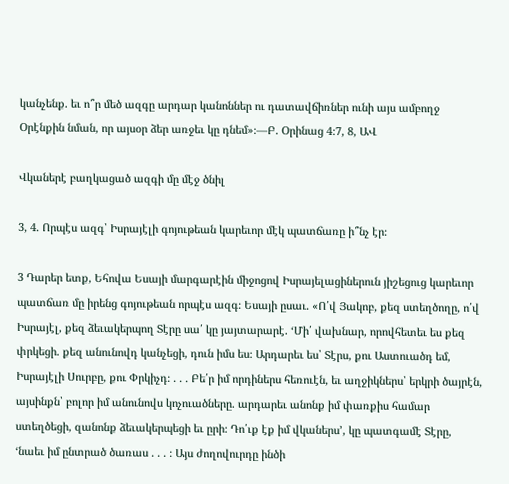կանչենք. եւ ո՞ր մեծ ազգը արդար կանոններ ու դատավճիռներ ունի այս ամբողջ Օրէնքին նման, որ այսօր ձեր առջեւ կը դնեմ»։—Բ. Օրինաց 4։7, 8, ԱՎ

Վկաներէ բաղկացած ազգի մը մէջ ծնիլ

3, 4. Որպէս ազգ՝ Իսրայէլի գոյութեան կարեւոր մէկ պատճառը ի՞նչ էր։

3 Դարեր ետք, Եհովա Եսայի մարգարէին միջոցով Իսրայելացիներուն յիշեցուց կարեւոր պատճառ մը իրենց գոյութեան որպէս ազգ։ Եսայի ըսաւ. «Ո՛վ Յակոբ, քեզ ստեղծողը, ո՛վ Իսրայէլ, քեզ ձեւակերպող Տէրը սա՛ կը յայտարարէ. ‘Մի՛ վախնար, որովհետեւ ես քեզ փրկեցի. քեզ անունովդ կանչեցի, դուն իմս ես։ Արդարեւ ես՝ Տէրս, քու Աստուածդ եմ, Իսրայէլի Սուրբը, քու Փրկիչդ։ . . . Բե՛ր իմ որդիներս հեռուէն, եւ աղջիկներս՝ երկրի ծայրէն, այսինքն՝ բոլոր իմ անունովս կոչուածները. արդարեւ անոնք իմ փառքիս համար ստեղծեցի, զանոնք ձեւակերպեցի եւ ըրի։ Դո՛ւք էք իմ վկաներս’, կը պատգամէ Տէրը, ‘նաեւ իմ ընտրած ծառաս . . . ։ Այս ժողովուրդը ինծի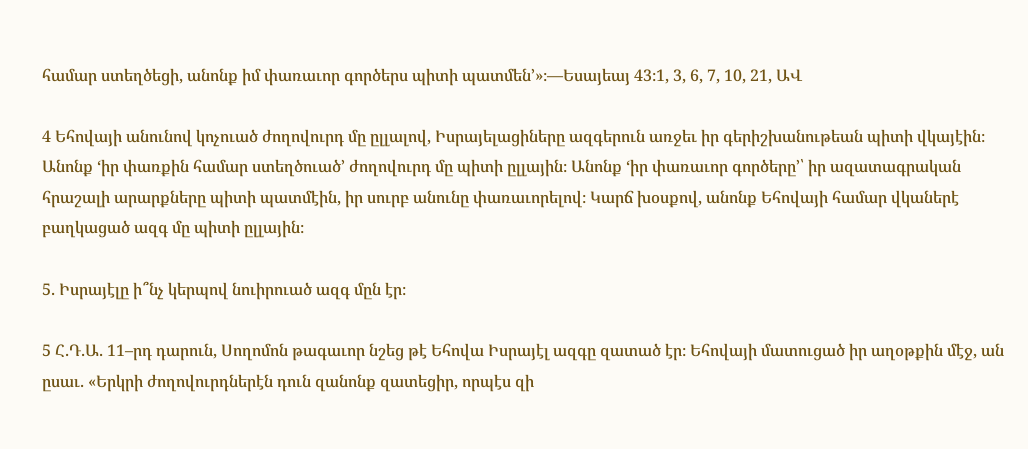համար ստեղծեցի, անոնք իմ փառաւոր գործերս պիտի պատմեն’»։—Եսայեայ 43։1, 3, 6, 7, 10, 21, ԱՎ

4 Եհովայի անունով կոչուած ժողովուրդ մը ըլլալով, Իսրայելացիները ազգերուն առջեւ իր գերիշխանութեան պիտի վկայէին։ Անոնք ‘իր փառքին համար ստեղծուած’ ժողովուրդ մը պիտի ըլլային։ Անոնք ‘իր փառաւոր գործերը’՝ իր ազատագրական հրաշալի արարքները պիտի պատմէին, իր սուրբ անունը փառաւորելով։ Կարճ խօսքով, անոնք Եհովայի համար վկաներէ բաղկացած ազգ մը պիտի ըլլային։

5. Իսրայէլը ի՞նչ կերպով նուիրուած ազգ մըն էր։

5 Հ.Դ.Ա. 11–րդ դարուն, Սողոմոն թագաւոր նշեց թէ Եհովա Իսրայէլ ազգը զատած էր։ Եհովայի մատուցած իր աղօթքին մէջ, ան ըսաւ. «Երկրի ժողովուրդներէն դուն զանոնք զատեցիր, որպէս զի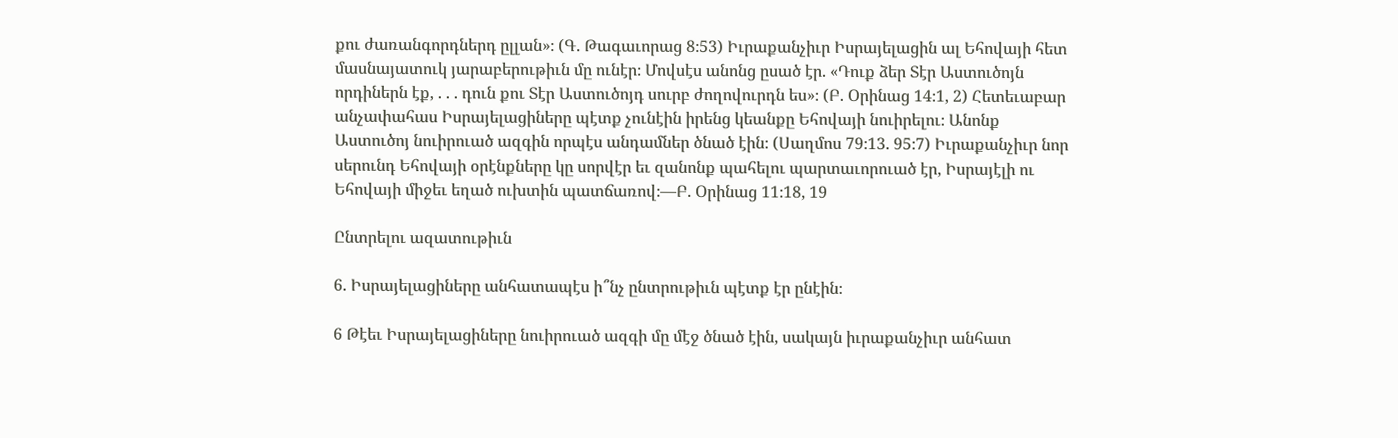քու ժառանգորդներդ ըլլան»։ (Գ. Թագաւորաց 8։53) Իւրաքանչիւր Իսրայելացին ալ Եհովայի հետ մասնայատուկ յարաբերութիւն մը ունէր։ Մովսէս անոնց ըսած էր. «Դուք ձեր Տէր Աստուծոյն որդիներն էք, . . . դուն քու Տէր Աստուծոյդ սուրբ ժողովուրդն ես»։ (Բ. Օրինաց 14։1, 2) Հետեւաբար անչափահաս Իսրայելացիները պէտք չունէին իրենց կեանքը Եհովայի նուիրելու։ Անոնք Աստուծոյ նուիրուած ազգին որպէս անդամներ ծնած էին։ (Սաղմոս 79։13. 95։7) Իւրաքանչիւր նոր սերունդ Եհովայի օրէնքները կը սորվէր եւ զանոնք պահելու պարտաւորուած էր, Իսրայէլի ու Եհովայի միջեւ եղած ուխտին պատճառով։—Բ. Օրինաց 11։18, 19

Ընտրելու ազատութիւն

6. Իսրայելացիները անհատապէս ի՞նչ ընտրութիւն պէտք էր ընէին։

6 Թէեւ Իսրայելացիները նուիրուած ազգի մը մէջ ծնած էին, սակայն իւրաքանչիւր անհատ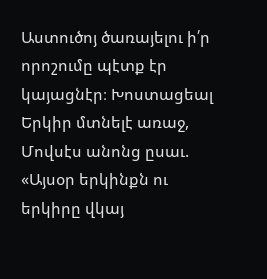Աստուծոյ ծառայելու ի՛ր որոշումը պէտք էր կայացնէր։ Խոստացեալ Երկիր մտնելէ առաջ, Մովսէս անոնց ըսաւ. «Այսօր երկինքն ու երկիրը վկայ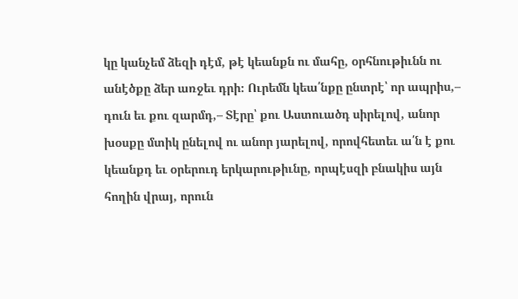կը կանչեմ ձեզի դէմ, թէ կեանքն ու մահը, օրհնութիւնն ու անէծքը ձեր առջեւ դրի։ Ուրեմն կեա՛նքը ընտրէ՝ որ ապրիս,– դուն եւ քու զարմդ,– Տէրը՝ քու Աստուածդ սիրելով, անոր խօսքը մտիկ ընելով ու անոր յարելով, որովհետեւ ա՛ն է քու կեանքդ եւ օրերուդ երկարութիւնը, որպէսզի բնակիս այն հողին վրայ, որուն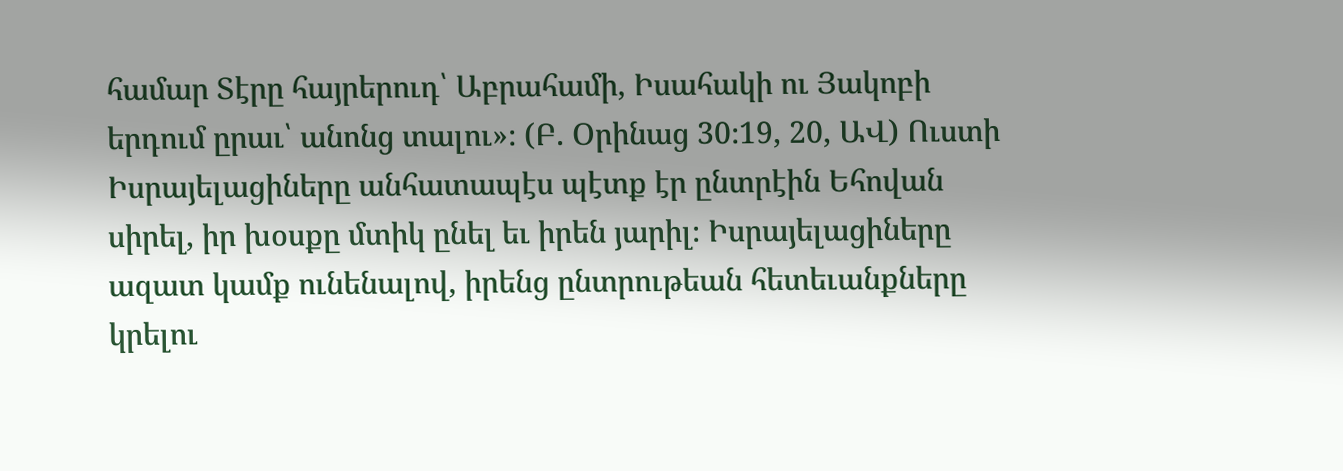համար Տէրը հայրերուդ՝ Աբրահամի, Իսահակի ու Յակոբի երդում ըրաւ՝ անոնց տալու»։ (Բ. Օրինաց 30։19, 20, ԱՎ) Ուստի Իսրայելացիները անհատապէս պէտք էր ընտրէին Եհովան սիրել, իր խօսքը մտիկ ընել եւ իրեն յարիլ։ Իսրայելացիները ազատ կամք ունենալով, իրենց ընտրութեան հետեւանքները կրելու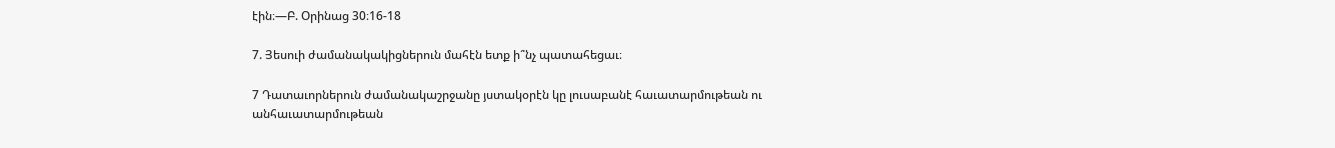էին։—Բ. Օրինաց 30։16-18

7. Յեսուի ժամանակակիցներուն մահէն ետք ի՞նչ պատահեցաւ։

7 Դատաւորներուն ժամանակաշրջանը յստակօրէն կը լուսաբանէ հաւատարմութեան ու անհաւատարմութեան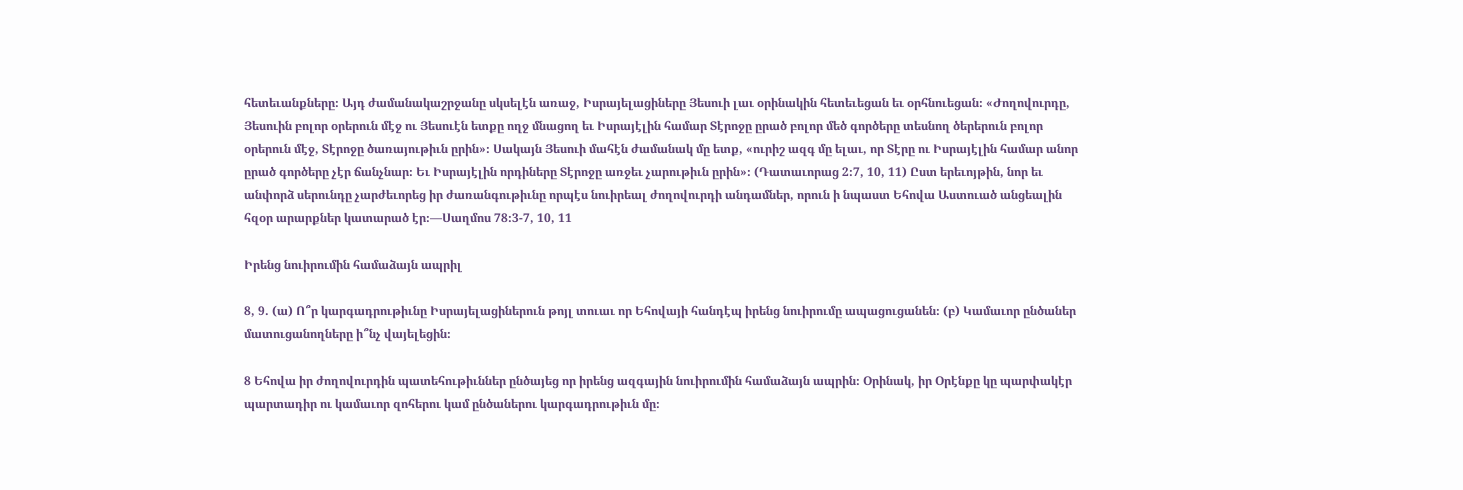հետեւանքները։ Այդ ժամանակաշրջանը սկսելէն առաջ, Իսրայելացիները Յեսուի լաւ օրինակին հետեւեցան եւ օրհնուեցան։ «Ժողովուրդը, Յեսուին բոլոր օրերուն մէջ ու Յեսուէն ետքը ողջ մնացող եւ Իսրայէլին համար Տէրոջը ըրած բոլոր մեծ գործերը տեսնող ծերերուն բոլոր օրերուն մէջ, Տէրոջը ծառայութիւն ըրին»։ Սակայն Յեսուի մահէն ժամանակ մը ետք, «ուրիշ ազգ մը ելաւ, որ Տէրը ու Իսրայէլին համար անոր ըրած գործերը չէր ճանչնար։ Եւ Իսրայէլին որդիները Տէրոջը առջեւ չարութիւն ըրին»։ (Դատաւորաց 2։7, 10, 11) Ըստ երեւոյթին, նոր եւ անփորձ սերունդը չարժեւորեց իր ժառանգութիւնը որպէս նուիրեալ ժողովուրդի անդամներ, որուն ի նպաստ Եհովա Աստուած անցեալին հզօր արարքներ կատարած էր։—Սաղմոս 78։3-7, 10, 11

Իրենց նուիրումին համաձայն ապրիլ

8, 9. (ա) Ո՞ր կարգադրութիւնը Իսրայելացիներուն թոյլ տուաւ որ Եհովայի հանդէպ իրենց նուիրումը ապացուցանեն։ (բ) Կամաւոր ընծաներ մատուցանողները ի՞նչ վայելեցին։

8 Եհովա իր ժողովուրդին պատեհութիւններ ընծայեց որ իրենց ազգային նուիրումին համաձայն ապրին։ Օրինակ, իր Օրէնքը կը պարփակէր պարտադիր ու կամաւոր զոհերու կամ ընծաներու կարգադրութիւն մը։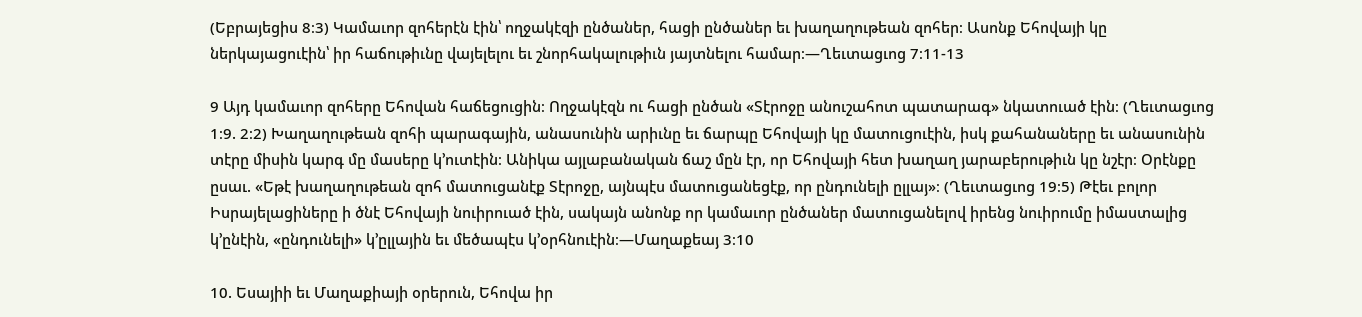(Եբրայեցիս 8։3) Կամաւոր զոհերէն էին՝ ողջակէզի ընծաներ, հացի ընծաներ եւ խաղաղութեան զոհեր։ Ասոնք Եհովայի կը ներկայացուէին՝ իր հաճութիւնը վայելելու եւ շնորհակալութիւն յայտնելու համար։—Ղեւտացւոց 7։11-13

9 Այդ կամաւոր զոհերը Եհովան հաճեցուցին։ Ողջակէզն ու հացի ընծան «Տէրոջը անուշահոտ պատարագ» նկատուած էին։ (Ղեւտացւոց 1։9. 2։2) Խաղաղութեան զոհի պարագային, անասունին արիւնը եւ ճարպը Եհովայի կը մատուցուէին, իսկ քահանաները եւ անասունին տէրը միսին կարգ մը մասերը կ’ուտէին։ Անիկա այլաբանական ճաշ մըն էր, որ Եհովայի հետ խաղաղ յարաբերութիւն կը նշէր։ Օրէնքը ըսաւ. «Եթէ խաղաղութեան զոհ մատուցանէք Տէրոջը, այնպէս մատուցանեցէք, որ ընդունելի ըլլայ»։ (Ղեւտացւոց 19։5) Թէեւ բոլոր Իսրայելացիները ի ծնէ Եհովայի նուիրուած էին, սակայն անոնք որ կամաւոր ընծաներ մատուցանելով իրենց նուիրումը իմաստալից կ’ընէին, «ընդունելի» կ’ըլլային եւ մեծապէս կ’օրհնուէին։—Մաղաքեայ 3։10

10. Եսայիի եւ Մաղաքիայի օրերուն, Եհովա իր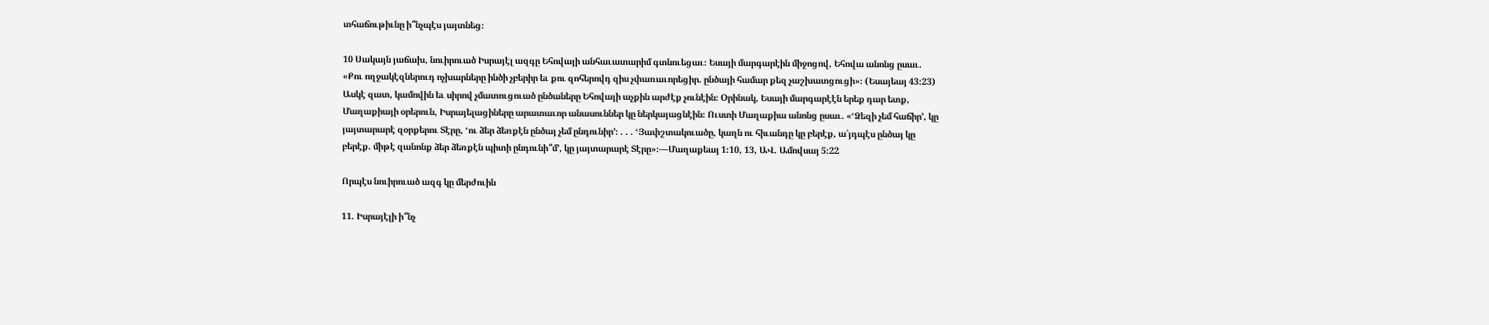տհաճութիւնը ի՞նչպէս յայտնեց։

10 Սակայն յաճախ, նուիրուած Իսրայէլ ազգը Եհովայի անհաւատարիմ գտնուեցաւ։ Եսայի մարգարէին միջոցով, Եհովա անոնց ըսաւ. «Քու ողջակէզներուդ ոչխարները ինծի չբերիր եւ քու զոհերովդ զիս չփառաւորեցիր. ընծայի համար քեզ չաշխատցուցի»։ (Եսայեայ 43։23) Ասկէ զատ, կամովին եւ սիրով չմատուցուած ընծաները Եհովայի աչքին արժէք չունէին։ Օրինակ, Եսայի մարգարէէն երեք դար ետք, Մաղաքիայի օրերուն, Իսրայելացիները արատաւոր անասուններ կը ներկայացնէին։ Ուստի Մաղաքիա անոնց ըսաւ. «‘Ձեզի չեմ հաճիր’, կը յայտարարէ զօրքերու Տէրը, ‘ու ձեր ձեռքէն ընծայ չեմ ընդունիր’։ . . . ‘Յափշտակուածը, կաղն ու հիւանդը կը բերէք, ա՛յդպէս ընծայ կը բերէք. միթէ զանոնք ձեր ձեռքէն պիտի ընդունի՞մ’, կը յայտարարէ Տէրը»։—Մաղաքեայ 1։10, 13, ԱՎ. Ամովսայ 5։22

Որպէս նուիրուած ազգ կը մերժուին

11. Իսրայէլի ի՞նչ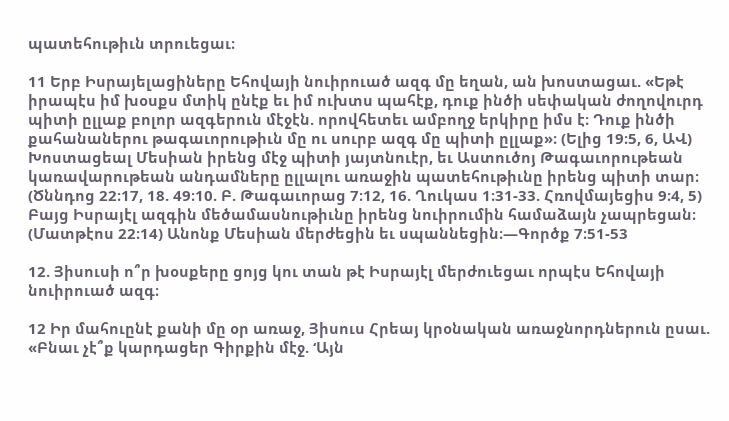պատեհութիւն տրուեցաւ։

11 Երբ Իսրայելացիները Եհովայի նուիրուած ազգ մը եղան, ան խոստացաւ. «Եթէ իրապէս իմ խօսքս մտիկ ընէք եւ իմ ուխտս պահէք, դուք ինծի սեփական ժողովուրդ պիտի ըլլաք բոլոր ազգերուն մէջէն. որովհետեւ ամբողջ երկիրը իմս է։ Դուք ինծի քահանաներու թագաւորութիւն մը ու սուրբ ազգ մը պիտի ըլլաք»։ (Ելից 19։5, 6, ԱՎ) Խոստացեալ Մեսիան իրենց մէջ պիտի յայտնուէր, եւ Աստուծոյ Թագաւորութեան կառավարութեան անդամները ըլլալու առաջին պատեհութիւնը իրենց պիտի տար։ (Ծննդոց 22։17, 18. 49։10. Բ. Թագաւորաց 7։12, 16. Ղուկաս 1։31-33. Հռովմայեցիս 9։4, 5) Բայց Իսրայէլ ազգին մեծամասնութիւնը իրենց նուիրումին համաձայն չապրեցան։ (Մատթէոս 22։14) Անոնք Մեսիան մերժեցին եւ սպաննեցին։—Գործք 7։51-53

12. Յիսուսի ո՞ր խօսքերը ցոյց կու տան թէ Իսրայէլ մերժուեցաւ որպէս Եհովայի նուիրուած ազգ։

12 Իր մահուընէ քանի մը օր առաջ, Յիսուս Հրեայ կրօնական առաջնորդներուն ըսաւ. «Բնաւ չէ՞ք կարդացեր Գիրքին մէջ. ‘Այն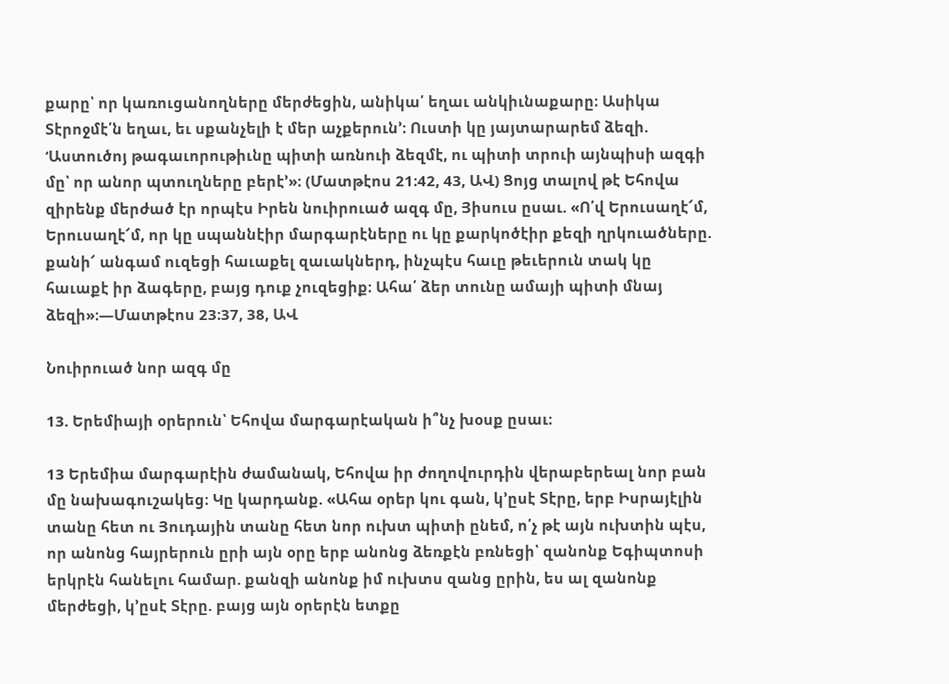քարը՝ որ կառուցանողները մերժեցին, անիկա՛ եղաւ անկիւնաքարը։ Ասիկա Տէրոջմէ՛ն եղաւ, եւ սքանչելի է մեր աչքերուն’։ Ուստի կը յայտարարեմ ձեզի. ‘Աստուծոյ թագաւորութիւնը պիտի առնուի ձեզմէ, ու պիտի տրուի այնպիսի ազգի մը՝ որ անոր պտուղները բերէ’»։ (Մատթէոս 21։42, 43, ԱՎ) Ցոյց տալով թէ Եհովա զիրենք մերժած էր որպէս Իրեն նուիրուած ազգ մը, Յիսուս ըսաւ. «Ո՛վ Երուսաղէ՜մ, Երուսաղէ՜մ, որ կը սպաննէիր մարգարէները ու կը քարկոծէիր քեզի ղրկուածները. քանի՜ անգամ ուզեցի հաւաքել զաւակներդ, ինչպէս հաւը թեւերուն տակ կը հաւաքէ իր ձագերը, բայց դուք չուզեցիք։ Ահա՛ ձեր տունը ամայի պիտի մնայ ձեզի»։—Մատթէոս 23։37, 38, ԱՎ

Նուիրուած նոր ազգ մը

13. Երեմիայի օրերուն՝ Եհովա մարգարէական ի՞նչ խօսք ըսաւ։

13 Երեմիա մարգարէին ժամանակ, Եհովա իր ժողովուրդին վերաբերեալ նոր բան մը նախագուշակեց։ Կը կարդանք. «Ահա օրեր կու գան, կ’ըսէ Տէրը, երբ Իսրայէլին տանը հետ ու Յուդային տանը հետ նոր ուխտ պիտի ընեմ, ո՛չ թէ այն ուխտին պէս, որ անոնց հայրերուն ըրի այն օրը երբ անոնց ձեռքէն բռնեցի՝ զանոնք Եգիպտոսի երկրէն հանելու համար. քանզի անոնք իմ ուխտս զանց ըրին, ես ալ զանոնք մերժեցի, կ’ըսէ Տէրը. բայց այն օրերէն ետքը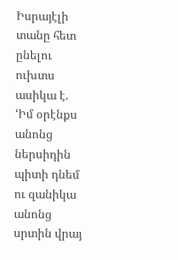Իսրայէլի տանը հետ ընելու ուխտս ասիկա է. ‘Իմ օրէնքս անոնց ներսիդին պիտի դնեմ ու զանիկա անոնց սրտին վրայ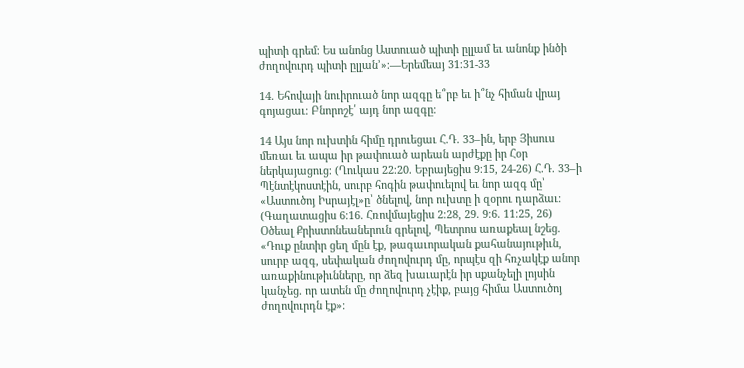պիտի գրեմ։ Ես անոնց Աստուած պիտի ըլլամ եւ անոնք ինծի ժողովուրդ պիտի ըլլան’»։—Երեմեայ 31։31-33

14. Եհովայի նուիրուած նոր ազգը ե՞րբ եւ ի՞նչ հիման վրայ գոյացաւ։ Բնորոշէ՛ այդ նոր ազգը։

14 Այս նոր ուխտին հիմը դրուեցաւ Հ.Դ. 33–ին, երբ Յիսուս մեռաւ եւ ապա իր թափուած արեան արժէքը իր Հօր ներկայացուց։ (Ղուկաս 22։20. Եբրայեցիս 9։15, 24-26) Հ.Դ. 33–ի Պէնտէկոստէին, սուրբ հոգին թափուելով եւ նոր ազգ մը՝ «Աստուծոյ Իսրայէլ»ը՝ ծնելով, նոր ուխտը ի զօրու դարձաւ։ (Գաղատացիս 6։16. Հռովմայեցիս 2։28, 29. 9։6. 11։25, 26) Օծեալ Քրիստոնեաներուն գրելով, Պետրոս առաքեալ նշեց. «Դուք ընտիր ցեղ մըն էք, թագաւորական քահանայութիւն, սուրբ ազգ, սեփական ժողովուրդ մը, որպէս զի հռչակէք անոր առաքինութիւնները, որ ձեզ խաւարէն իր սքանչելի լոյսին կանչեց. որ ատեն մը ժողովուրդ չէիք, բայց հիմա Աստուծոյ ժողովուրդն էք»։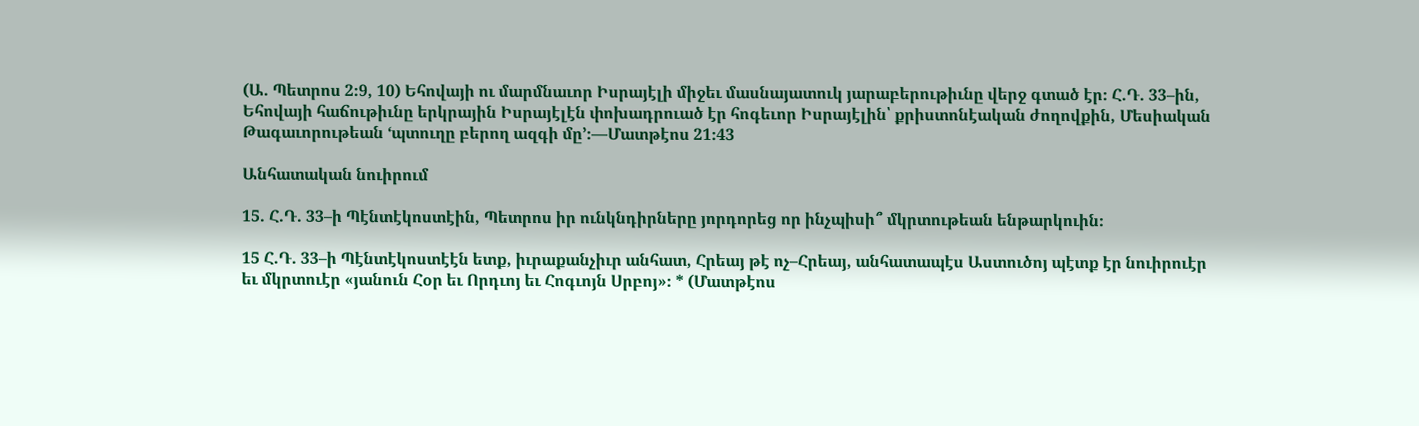(Ա. Պետրոս 2։9, 10) Եհովայի ու մարմնաւոր Իսրայէլի միջեւ մասնայատուկ յարաբերութիւնը վերջ գտած էր։ Հ.Դ. 33–ին, Եհովայի հաճութիւնը երկրային Իսրայէլէն փոխադրուած էր հոգեւոր Իսրայէլին՝ քրիստոնէական ժողովքին, Մեսիական Թագաւորութեան ‘պտուղը բերող ազգի մը’։—Մատթէոս 21։43

Անհատական նուիրում

15. Հ.Դ. 33–ի Պէնտէկոստէին, Պետրոս իր ունկնդիրները յորդորեց որ ինչպիսի՞ մկրտութեան ենթարկուին։

15 Հ.Դ. 33–ի Պէնտէկոստէէն ետք, իւրաքանչիւր անհատ, Հրեայ թէ ոչ–Հրեայ, անհատապէս Աստուծոյ պէտք էր նուիրուէր եւ մկրտուէր «յանուն Հօր եւ Որդւոյ եւ Հոգւոյն Սրբոյ»։ * (Մատթէոս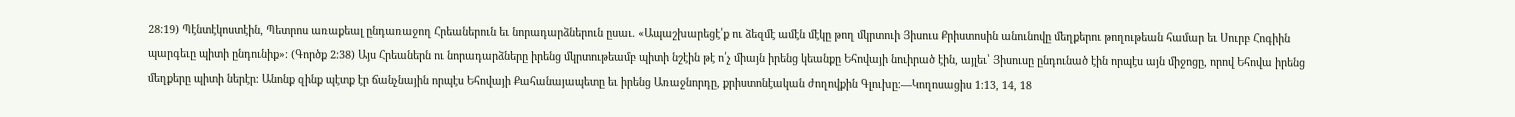28։19) Պէնտէկոստէին, Պետրոս առաքեալ ընդառաջող Հրեաներուն եւ նորադարձներուն ըսաւ. «Ապաշխարեցէ՛ք ու ձեզմէ ամէն մէկը թող մկրտուի Յիսուս Քրիստոսին անունովը մեղքերու թողութեան համար եւ Սուրբ Հոգիին պարգեւը պիտի ընդունիք»։ (Գործք 2։38) Այս Հրեաներն ու նորադարձները իրենց մկրտութեամբ պիտի նշէին թէ ո՛չ միայն իրենց կեանքը Եհովայի նուիրած էին, այլեւ՝ Յիսուսը ընդունած էին որպէս այն միջոցը, որով Եհովա իրենց մեղքերը պիտի ներէր։ Անոնք զինք պէտք էր ճանչնային որպէս Եհովայի Քահանայապետը եւ իրենց Առաջնորդը, քրիստոնէական ժողովքին Գլուխը։—Կողոսացիս 1։13, 14, 18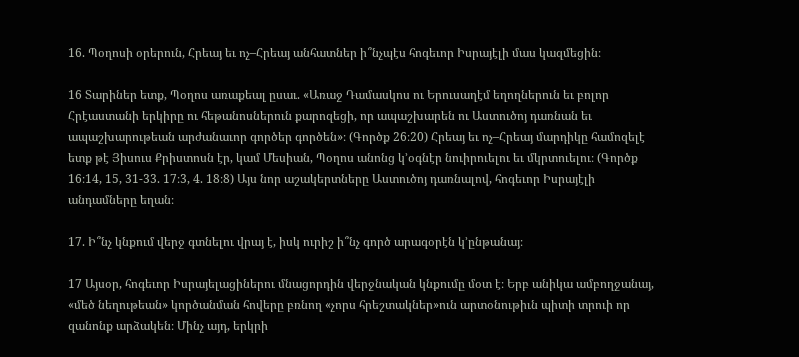16. Պօղոսի օրերուն, Հրեայ եւ ոչ–Հրեայ անհատներ ի՞նչպէս հոգեւոր Իսրայէլի մաս կազմեցին։

16 Տարիներ ետք, Պօղոս առաքեալ ըսաւ. «Առաջ Դամասկոս ու Երուսաղէմ եղողներուն եւ բոլոր Հրէաստանի երկիրը ու հեթանոսներուն քարոզեցի, որ ապաշխարեն ու Աստուծոյ դառնան եւ ապաշխարութեան արժանաւոր գործեր գործեն»։ (Գործք 26։20) Հրեայ եւ ոչ–Հրեայ մարդիկը համոզելէ ետք թէ Յիսուս Քրիստոսն էր, կամ Մեսիան, Պօղոս անոնց կ’օգնէր նուիրուելու եւ մկրտուելու։ (Գործք 16։14, 15, 31-33. 17։3, 4. 18։8) Այս նոր աշակերտները Աստուծոյ դառնալով, հոգեւոր Իսրայէլի անդամները եղան։

17. Ի՞նչ կնքում վերջ գտնելու վրայ է, իսկ ուրիշ ի՞նչ գործ արագօրէն կ’ընթանայ։

17 Այսօր, հոգեւոր Իսրայելացիներու մնացորդին վերջնական կնքումը մօտ է։ Երբ անիկա ամբողջանայ, «մեծ նեղութեան» կործանման հովերը բռնող «չորս հրեշտակներ»ուն արտօնութիւն պիտի տրուի որ զանոնք արձակեն։ Մինչ այդ, երկրի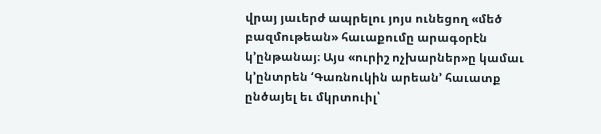վրայ յաւերժ ապրելու յոյս ունեցող «մեծ բազմութեան» հաւաքումը արագօրէն կ’ընթանայ։ Այս «ուրիշ ոչխարներ»ը կամաւ կ’ընտրեն ‘Գառնուկին արեան’ հաւատք ընծայել եւ մկրտուիլ՝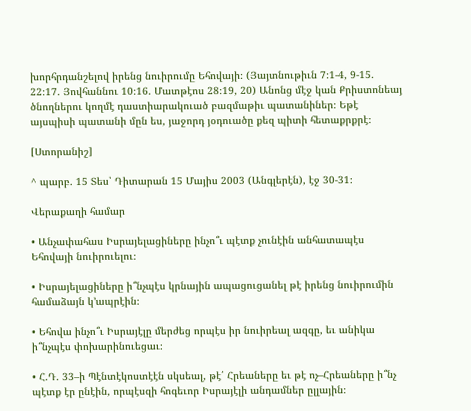խորհրդանշելով իրենց նուիրումը Եհովայի։ (Յայտնութիւն 7։1-4, 9-15. 22։17. Յովհաննու 10։16. Մատթէոս 28։19, 20) Անոնց մէջ կան Քրիստոնեայ ծնողներու կողմէ դաստիարակուած բազմաթիւ պատանիներ։ Եթէ այսպիսի պատանի մըն ես, յաջորդ յօդուածը քեզ պիտի հետաքրքրէ։

[Ստորանիշ]

^ պարբ. 15 Տես՝ Դիտարան 15 Մայիս 2003 (Անգլերէն), էջ 30-31։

Վերաքաղի համար

• Անչափահաս Իսրայելացիները ինչո՞ւ պէտք չունէին անհատապէս Եհովայի նուիրուելու։

• Իսրայելացիները ի՞նչպէս կրնային ապացուցանել թէ իրենց նուիրումին համաձայն կ’ապրէին։

• Եհովա ինչո՞ւ Իսրայէլը մերժեց որպէս իր նուիրեալ ազգը, եւ անիկա ի՞նչպէս փոխարինուեցաւ։

• Հ.Դ. 33–ի Պէնտէկոստէէն սկսեալ, թէ՛ Հրեաները եւ թէ ոչ–Հրեաները ի՞նչ պէտք էր ընէին, որպէսզի հոգեւոր Իսրայէլի անդամներ ըլլային։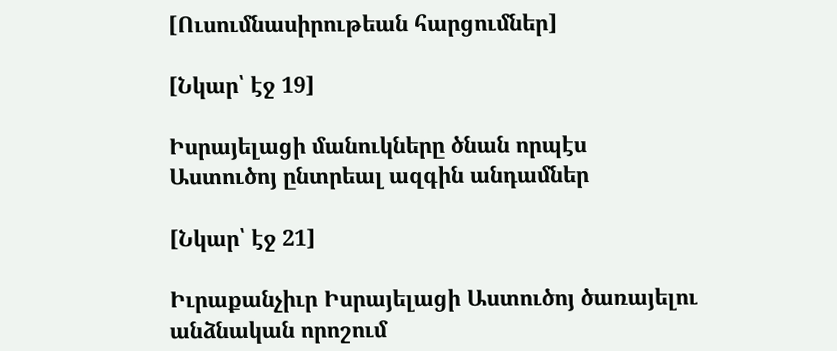[Ուսումնասիրութեան հարցումներ]

[Նկար՝ էջ 19]

Իսրայելացի մանուկները ծնան որպէս Աստուծոյ ընտրեալ ազգին անդամներ

[Նկար՝ էջ 21]

Իւրաքանչիւր Իսրայելացի Աստուծոյ ծառայելու անձնական որոշում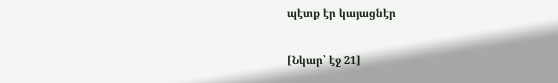պէտք էր կայացնէր

[Նկար՝ էջ 21]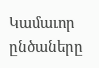Կամաւոր ընծաները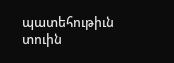պատեհութիւն տուին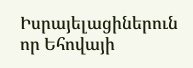Իսրայելացիներուն որ Եհովայի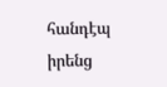հանդէպ իրենց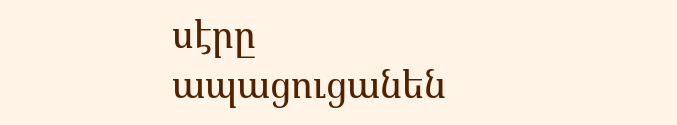սէրը ապացուցանեն